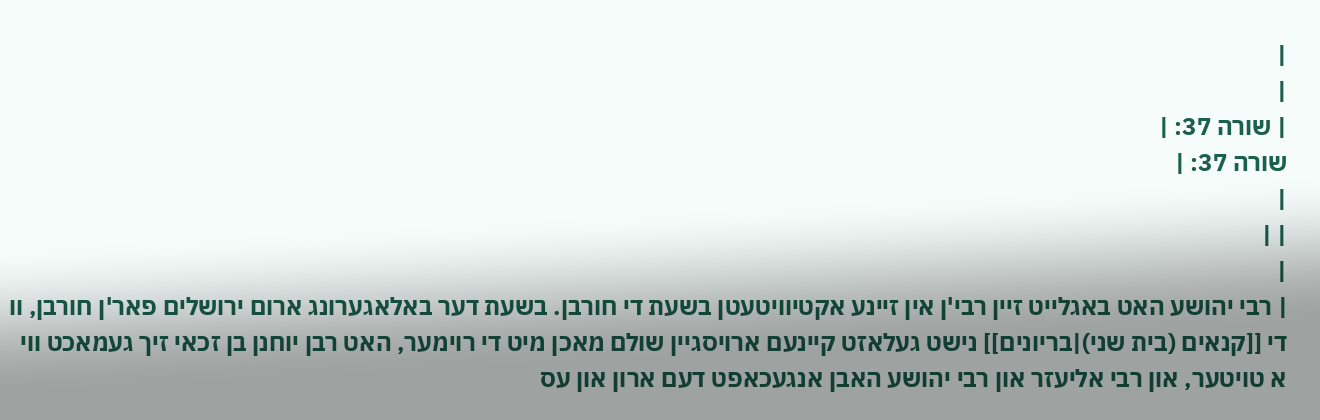|
|
| שורה 37: |
שורה 37: |
|
| |
|
| רבי יהושע האט באגלייט זיין רבי'ן אין זיינע אקטיוויטעטן בשעת די חורבן. בשעת דער באלאגערונג ארום ירושלים פאר'ן חורבן, וו די [[קנאים (בית שני)|בריונים]] נישט געלאזט קיינעם ארויסגיין שולם מאכן מיט די רוימער, האט רבן יוחנן בן זכאי זיך געמאכט ווי א טויטער, און רבי אליעזר און רבי יהושע האבן אנגעכאפט דעם ארון און עס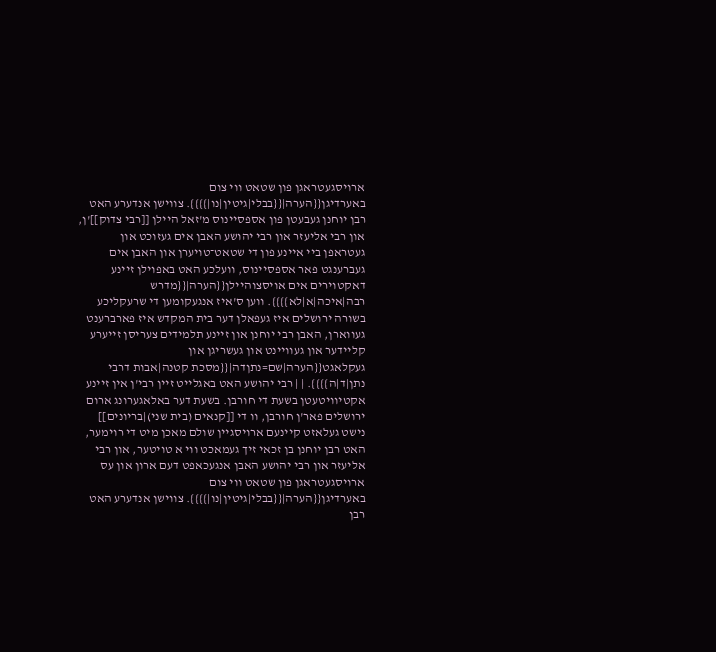ארויסגעטראגן פון שטאט ווי צום באערדיגן{{הערה|{{בבלי|גיטין|נו|}}}}. צווישן אנדערע האט רבן יוחנן געבעטן פון אספסיינוס מ'זאל היילן [[רבי צדוק]]'ן, און רבי אליעזר און רבי יהושע האבן אים געזוכט און געטראפן ביי איינע פון די שטאט־טויערן און האבן אים געברענגט פאר אספסיינוס, וועלכע האט באפוילן זיינע דאקטוירים אים אויסצוהיילן{{הערה|{{מדרש רבה|איכה|א|לא}}}}. ווען ס'איז אנגעקומען די שרעקליכע בשורה ירושלים איז געפאלן דער בית המקדש איז פארברענט געווארן, האבן רבי יוחנן און זיינע תלמידים צעריסן זייערע קליידער און געוויינט און געשריגן און געקלאגט{{הערה|שם=נתןדה|{{מסכת קטנה|אבות דרבי נתן|ד|ה}}}}. | | רבי יהושע האט באגלייט זיין רבי'ן אין זיינע אקטיוויטעטן בשעת די חורבן. בשעת דער באלאגערונג ארום ירושלים פאר'ן חורבן, וו די [[קנאים (בית שני)|בריונים]] נישט געלאזט קיינעם ארויסגיין שולם מאכן מיט די רוימער, האט רבן יוחנן בן זכאי זיך געמאכט ווי א טויטער, און רבי אליעזר און רבי יהושע האבן אנגעכאפט דעם ארון און עס ארויסגעטראגן פון שטאט ווי צום באערדיגן{{הערה|{{בבלי|גיטין|נו|}}}}. צווישן אנדערע האט רבן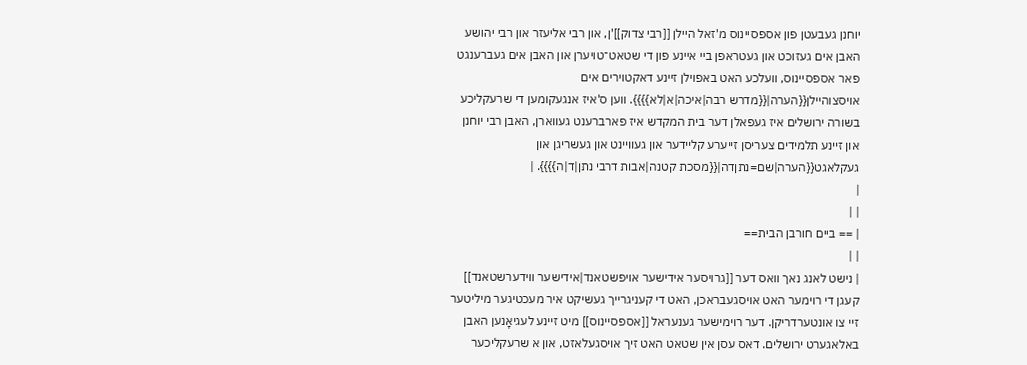יוחנן געבעטן פון אספסיינוס מ'זאל היילן [[רבי צדוק]]'ן, און רבי אליעזר און רבי יהושע האבן אים געזוכט און געטראפן ביי איינע פון די שטאט־טויערן און האבן אים געברענגט פאר אספסיינוס, וועלכע האט באפוילן זיינע דאקטוירים אים אויסצוהיילן{{הערה|{{מדרש רבה|איכה|א|לא}}}}. ווען ס'איז אנגעקומען די שרעקליכע בשורה ירושלים איז געפאלן דער בית המקדש איז פארברענט געווארן, האבן רבי יוחנן און זיינע תלמידים צעריסן זייערע קליידער און געוויינט און געשריגן און געקלאגט{{הערה|שם=נתןדה|{{מסכת קטנה|אבות דרבי נתן|ד|ה}}}}. |
|
| |
| == ביים חורבן הבית==
| |
| נישט לאנג נאך וואס דער [[גרויסער אידישער אויפשטאנד|אידישער ווידערשטאנד]] קעגן די רוימער האט אויסגעבראכן, האט די קעניגרייך געשיקט איר מעכטיגער מיליטער זיי צו אונטערדריקן. דער רוימישער גענעראל [[אספסיינוס]] מיט זיינע לעגיאָנען האבן באלאגערט ירושלים. דאס עסן אין שטאט האט זיך אויסגעלאזט, און א שרעקליכער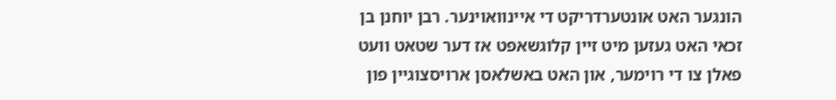הונגער האט אונטערדריקט די איינוואוינער. רבן יוחנן בן זכאי האט געזען מיט זיין קלוגשאפט אז דער שטאט וועט פאלן צו די רוימער, און האט באשלאסן ארויסצוגיין פון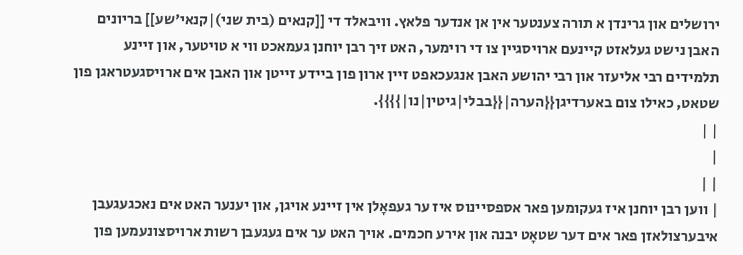ירושלים און גרינדן א תורה צענטער אין אן אנדער פלאץ. וויבאלד די [[קנאים (בית שני)|קנאי'שע]] בריונים האבן נישט געלאזט קיינעם ארויסגיין צו די רוימער, האט זיך רבן יוחנן געמאכט ווי א טויטער, און זיינע תלמידים רבי אליעזר און רבי יהושע האבן אנגעכאפט זיין ארון פון ביידע זייטן און האבן אים ארויסגעטראגן פון שטאט, כאילו צום באערדיגן{{הערה|{{בבלי|גיטין|נו|}}}}.
| |
|
| |
| ווען רבן יוחנן איז געקומען פאר אספסיינוס איז ער געפאָלן אין זיינע אויגן, און יענער האט אים נאכגעגעבן איבערצולאזן פאר אים דער שטאָט יבנה און אירע חכמים. אויך האט ער אים געגעבן רשות ארויסצונעמען פון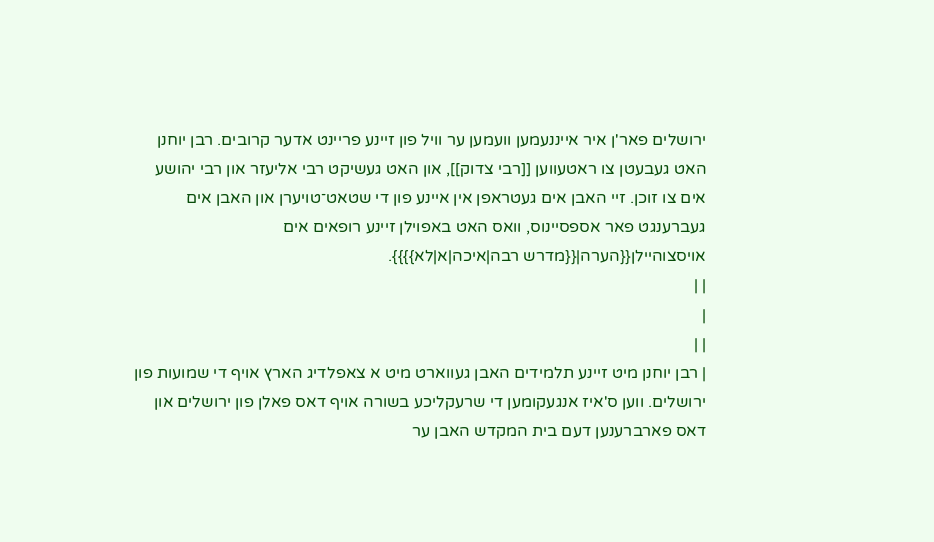ירושלים פאר'ן איר אייננעמען וועמען ער וויל פון זיינע פריינט אדער קרובים. רבן יוחנן האט געבעטן צו ראטעווען [[רבי צדוק]], און האט געשיקט רבי אליעזר און רבי יהושע אים צו זוכן. זיי האבן אים געטראפן אין איינע פון די שטאט־טויערן און האבן אים געברענגט פאר אספסיינוס, וואס האט באפוילן זיינע רופאים אים אויסצוהיילן{{הערה|{{מדרש רבה|איכה|א|לא}}}}.
| |
|
| |
| רבן יוחנן מיט זיינע תלמידים האבן געווארט מיט א צאפלדיג הארץ אויף די שמועות פון ירושלים. ווען ס'איז אנגעקומען די שרעקליכע בשורה אויף דאס פאלן פון ירושלים און דאס פארברענען דעם בית המקדש האבן ער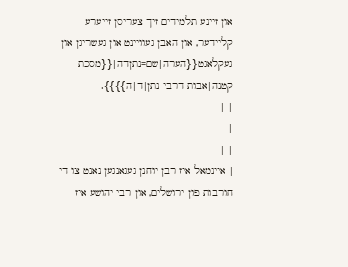און זיינע תלמידים זיך צעריסן זייערע קליידער, און האבן געוויינט און געשריגן און געקלאגט{{הערה|שם=נתןדה|{{מסכת קטנה|אבות דרבי נתן|ד|ה}}}}.
| |
|
| |
| איינמאל איז רבן יוחנן געגאנגען נאנט צו די חורבות פון ירושלים, און רבי יהושע איז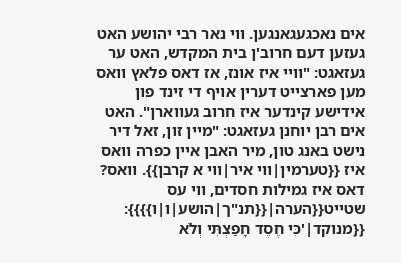אים נאכגעגאנגען. ווי נאר רבי יהושע האט געזען דעם חרוב'ן בית המקדש, האט ער געזאגט: "וויי איז אונז, אז דאס פלאץ וואס מען פארצייט דערין אויף די זינד פון אידישע קינדער איז חרוב געווארן". האט אים רבן יוחנן געזאגט: "מיין זון, זאל דיר נישט באנג טון, מיר האבן איין כפרה וואס איז {{טערמין|ווי איר|ווי א קרבן}}. וואס? דאס איז גמילות חסדים, ווי עס שטייט{{הערה|{{תנ"ך|הושע|ו|ו}}}}: {{מנוקד|'כִּי חֶסֶד חָפַצְתִּי וְלֹא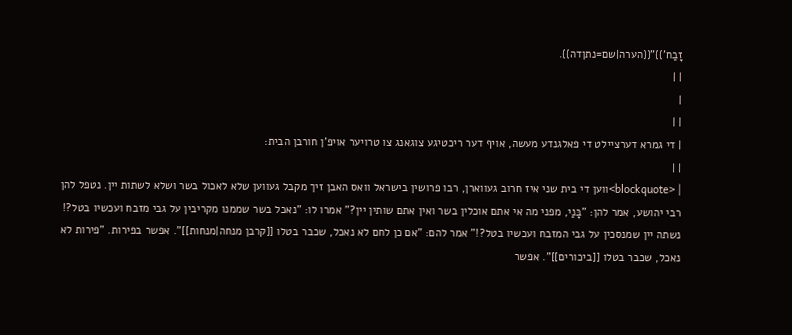זָבַח'}}"{{הערה|שם=נתןדה}}.
| |
|
| |
| די גמרא דערציילט די פאלגנדע מעשה, אויף דער ריכטיגע צוגאנג צו טרויער אויפ'ן חורבן הבית:
| |
| <blockquote>ווען די בית שני איז חרוב געווארן, רבו פרושין בישראל וואס האבן זיך מקבל געווען שלא לאכול בשר ושלא לשתות יין. נטפל להן רבי יהושע, אמר להן: "בָּנַי, מפני מה אי אתם אוכלין בשר ואין אתם שותין יין?" אמרו לו: "נאכל בשר שממנו מקריבין על גבי מזבח ועכשיו בטל?! נשתה יין שמנסכין על גבי המזבח ועכשיו בטל?!" אמר להם: "אם כן לחם לא נאכל, שכבר בטלו [[קרבן מנחה|מנחות]]". אפשר בפירות. "פירות לא נאכל, שכבר בטלו [[ביכורים]]". אפשר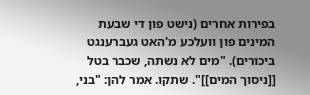בפירות אחרים (נישט פון די שבעת המינים פון וועלכע מ'האט געברענגט ביכורים). "מים לא נשתה, שכבר בטל [[ניסוך המים]]". שתקו. אמר להן: "בני,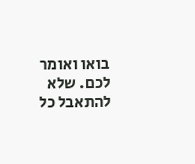בואו ואומר לכם. שלא להתאבל כל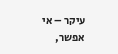עיקר – אי אפשר,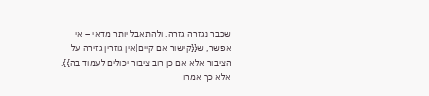שכבר נגזרה גזרה. ולהתאבל יותר מדאי – אי אפשר, ש{{קישור אם קיים|אין גוזרין גזירה על הציבור אלא אם כן רוב ציבור יכולים לעמוד בה}}. אלא כך אמרו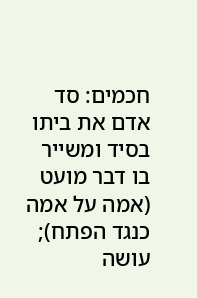חכמים: סד אדם את ביתו בסיד ומשייר בו דבר מועט (אמה על אמה כנגד הפתח); עושה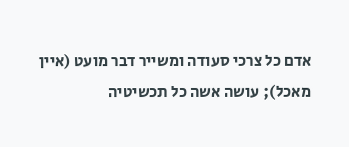אדם כל צרכי סעודה ומשייר דבר מועט (איין מאכל); עושה אשה כל תכשיטיה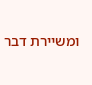ומשיירת דבר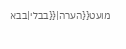מועט{{הערה|{{בבלי|בבא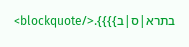בתרא|ס|ב}}}}.</blockquote>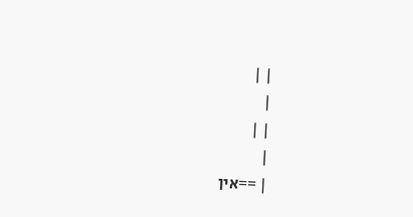| |
|
| |
|
| ==אין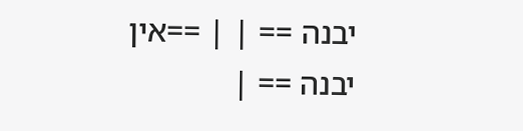יבנה == | | ==אין יבנה == |